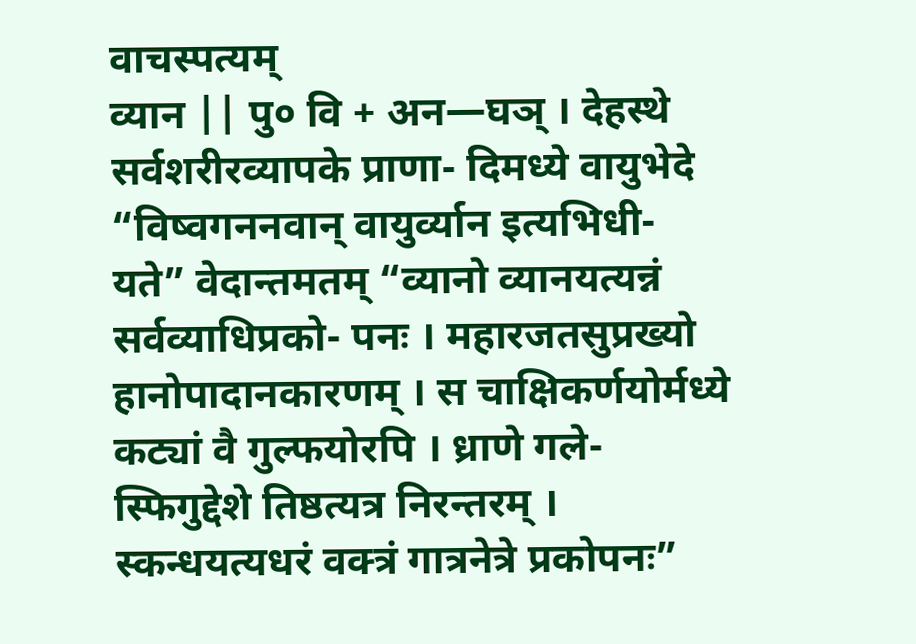वाचस्पत्यम्
व्यान || पु० वि + अन—घञ् । देहस्थे सर्वशरीरव्यापके प्राणा- दिमध्ये वायुभेदे “विष्वगननवान् वायुर्व्यान इत्यभिधी- यते” वेदान्तमतम् “व्यानो व्यानयत्यन्नं सर्वव्याधिप्रको- पनः । महारजतसुप्रख्यो हानोपादानकारणम् । स चाक्षिकर्णयोर्मध्ये कट्यां वै गुल्फयोरपि । ध्राणे गले- स्फिगुद्देशे तिष्ठत्यत्र निरन्तरम् । स्कन्धयत्यधरं वक्त्रं गात्रनेत्रे प्रकोपनः”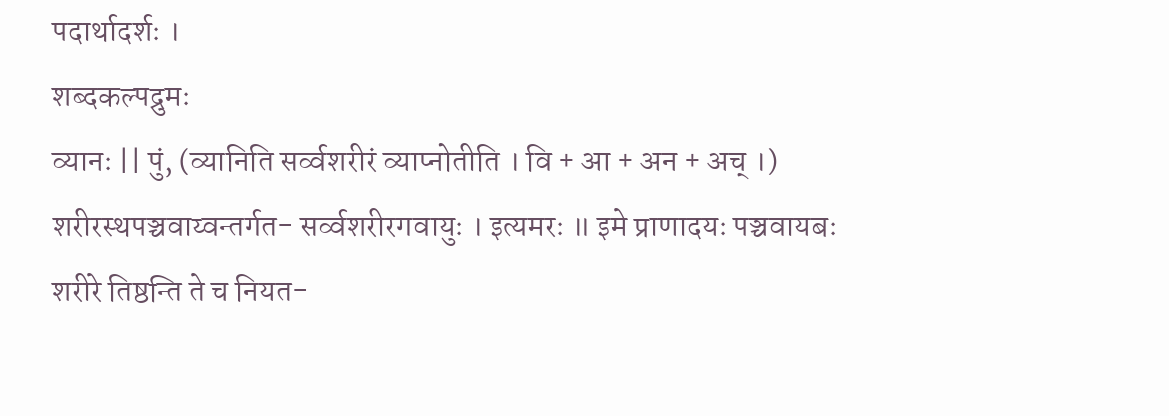पदार्थादर्शः ।
शब्दकल्पद्रुमः
व्यानः || पुं, (व्यानिति सर्व्वशरीरं व्याप्नोतीति । वि + आ + अन + अच् ।)
शरीरस्थपञ्चवाय्वन्तर्गत- सर्व्वशरीरगवायुः । इत्यमरः ॥ इमे प्राणादयः पञ्चवायबः शरीरे तिष्ठन्ति ते च नियत-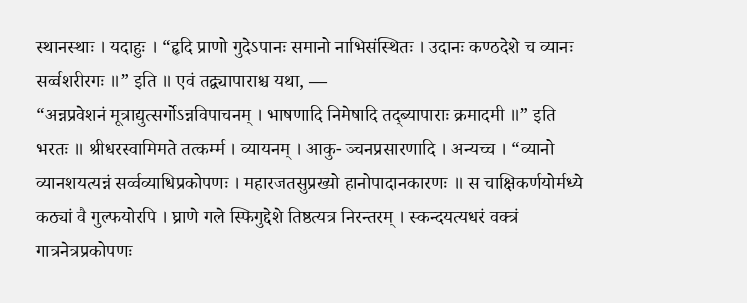स्थानस्थाः । यदाहुः । “हृदि प्राणो गुदेऽपानः समानो नाभिसंस्थितः । उदानः कण्ठदेशे च व्यानः सर्व्वशरीरगः ॥” इति ॥ एवं तद्व्यापाराश्च यथा, —
“अन्नप्रवेशनं मूत्राद्युत्सर्गोऽन्नविपाचनम् । भाषणादि निमेषादि तद्ब्यापाराः क्रमादमी ॥” इति भरतः ॥ श्रीधरस्वामिमते तत्कर्म्म । व्यायनम् । आकु- ञ्चनप्रसारणादि । अन्यच्च । “व्यानो व्यानशयत्यन्नं सर्व्वव्याधिप्रकोपणः । महारजतसुप्रख्यो हानोपादानकारणः ॥ स चाक्षिकर्णयोर्मध्ये कठ्यां वै गुल्फयोरपि । घ्राणे गले स्फिगुद्देशे तिष्ठत्यत्र निरन्तरम् । स्कन्दयत्यधरं वक्त्रं गात्रनेत्रप्रकोपणः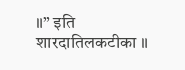॥” इति शारदातिलकटीका ॥